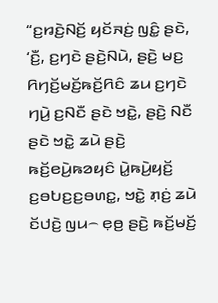“ꤢ꤬ꤙꤢꤧ꤬ꤡꤢꤩ꤬ ꤟꤢꤩꤏꤢꤦ꤬ ꤜꤢꤨ꤭ ꤔꤢꤧ, ‘ꤢꤪ꤬, ꤢ꤬ꤚꤢꤧ ꤔꤢꤧ꤬ꤡꤣꤧ, ꤔꤢꤧ꤬ ꤗꤢ꤬ ꤖꤚꤢꤩ꤬ꤗꤢꤩ꤬ꤒꤢꤩ꤬ꤖꤢꤨ ꤘꤣ ꤢ꤬ꤚꤢꤧ ꤚꤣꤧ꤬ ꤢ꤬ꤡꤢꤪ ꤔꤢꤧ ꤠꤢꤧ꤭, ꤔꤢꤧ꤬ ꤡꤢꤪ ꤔꤢꤧ ꤠꤢꤧ꤭ ꤘꤣꤧ ꤔꤢꤧ꤬ ꤒꤢꤩ꤬ꤕꤣꤧ꤬ꤒꤤꤟꤢꤨ ꤣꤧ꤭ꤒꤣꤧ꤬ꤟꤢꤩ꤬ ꤢ꤬ꤋꤝꤢ꤬ꤢ꤬ꤋꤛꤢ꤭, ꤠꤢꤧ꤭ ꤊ꤫ꤢꤦ꤬ ꤘꤣꤧ ꤢꤩꤓꤢꤧ꤬ ꤜꤣ꤮ ꤕ꤫ꤥ꤬ ꤔꤢꤧ꤬ ꤒꤢꤩ꤬ꤗꤢꤩ꤬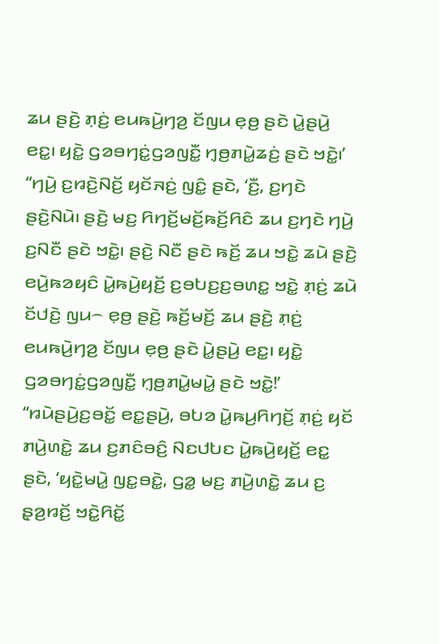ꤘꤣ ꤔꤢꤧ꤬ ꤊ꤫ꤢꤦ꤬ ꤕꤣꤒꤣꤧ꤬ꤚꤤ꤬ ꤢꤩꤜꤣ ꤕ꤫ꤥ꤬ ꤔꤢꤧ ꤣꤧ꤭ꤔꤣꤧ꤬ ꤕꤢ꤭꤯ ꤟꤢꤧ꤭ ꤞꤤꤋꤚꤢꤦ꤭ꤞꤤꤜꤢꤪ꤭ ꤚ꤫ꤥ꤬ꤊꤣꤧ꤭ꤘꤢꤦ꤬ ꤔꤢꤧ ꤠꤢꤧ꤭꤯’
“ꤚꤣꤧ꤬ ꤢ꤬ꤙꤢꤧ꤬ꤡꤢꤩ꤬ ꤟꤢꤩꤏꤢꤦ꤬ ꤜꤢꤨ꤭ ꤔꤢꤧ, ‘ꤢꤪ꤬, ꤢ꤬ꤚꤢꤧ ꤔꤢꤧ꤬ꤡꤣꤧ꤯ ꤔꤢꤧ꤬ ꤗꤢ꤬ ꤖꤚꤢꤩ꤬ꤗꤢꤩ꤬ꤒꤢꤩ꤬ꤖꤢꤨ ꤘꤣ ꤢ꤬ꤚꤢꤧ ꤚꤣꤧ꤬ ꤢ꤬ꤡꤢꤪ ꤔꤢꤧ ꤠꤢꤧ꤭꤯ ꤔꤢꤧ꤬ ꤡꤢꤪ ꤔꤢꤧ ꤒꤢꤩ꤬ ꤘꤣ ꤠꤢꤧ꤭ ꤘꤣꤧ ꤔꤢꤧ꤬ ꤕꤣꤧ꤬ꤒꤤꤟꤢꤨ ꤣꤧ꤭ꤒꤣꤧ꤬ꤟꤢꤩ꤬ ꤢ꤬ꤋꤝꤢ꤬ꤢ꤬ꤋꤛꤢ꤭ ꤠꤢꤧ꤭ ꤊ꤫ꤢꤦ꤬ ꤘꤣꤧ ꤢꤩꤓꤢꤧ꤬ ꤜꤣ꤮ ꤕ꤫ꤥ꤬ ꤔꤢꤧ꤬ ꤒꤢꤩ꤬ꤗꤢꤩ꤬ ꤘꤣ ꤔꤢꤧ꤬ ꤊ꤫ꤢꤦ꤬ ꤕꤣꤒꤣꤧ꤬ꤚꤤ꤬ ꤢꤩꤜꤣ ꤕ꤫ꤥ꤬ ꤔꤢꤧ ꤣꤧ꤭ꤔꤣꤧ꤬ ꤕꤢ꤭꤯ ꤟꤢꤧ꤭ ꤞꤤꤋꤚꤢꤦ꤭ꤞꤤꤜꤢꤪ꤭ ꤚ꤫ꤥ꤬ꤊꤣꤧ꤭ꤗꤣꤧ꤭ ꤔꤢꤧ ꤠꤢꤧ꤭!’
“ꤙꤣꤧꤔꤣꤧ꤬ꤢ꤬ꤋꤢꤩ꤭ ꤕꤢ꤭ꤔꤣꤧ꤬, ꤋꤝꤤ ꤣꤧ꤭ꤒꤣ꤬ꤖꤚꤢꤩ꤬ ꤊ꤫ꤢꤦ꤬ ꤟꤢꤩ ꤊꤣꤧ꤬ꤛꤢꤧ꤭ ꤘꤣ ꤢ꤬ꤊꤢꤨꤋꤢꤨ꤬ ꤡꤢꤓꤝꤢ ꤣꤧ꤭ꤒꤣꤧ꤬ꤟꤢꤩ꤬ ꤕꤢ꤭ ꤔꤢꤧ, ‘ꤟꤢꤧ꤭ꤗꤣꤧ꤭ ꤜꤢ꤭ꤋꤢꤧ꤭, ꤞꤤ꤭ ꤗꤢ꤬ ꤊꤣꤧ꤬ꤛꤢꤧ꤭ ꤘꤣ ꤢ꤬ ꤔ꤫ꤤ꤬ꤙꤢꤩ꤬ ꤠꤢꤧ꤭ꤖꤢꤩ꤭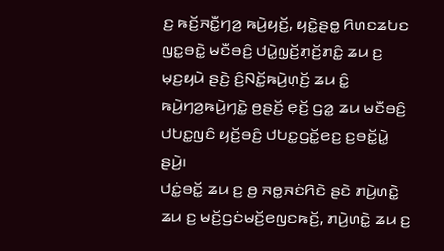ꤢ꤬ ꤒꤢꤩ꤬ꤏꤢꤪ꤭ꤚꤤ꤬ ꤒꤣꤧ꤬ꤟꤢꤩ꤬, ꤟꤢꤧ꤭ꤔꤥ꤭ ꤖꤛꤢꤘꤝꤢ ꤜꤢ꤭ꤋꤢꤧ꤭ ꤗꤢꤪꤋꤢꤨ꤬ ꤓꤣꤧ꤭ꤜ꤫ꤢꤩ꤬ꤊ꤫ꤢꤩ꤬ꤊꤢꤨ꤭ ꤘꤣ ꤢ꤬ ꤗ꤫ꤢ꤬ꤟꤣꤧ ꤔꤢꤧ꤬ ꤢꤨ꤬ꤡꤢꤩ꤭ꤒꤣꤧ꤬ꤛ꤫ꤢꤩ꤬ ꤘꤣ ꤢꤨ꤭ ꤒꤣꤧ꤬ꤚꤤ꤬ꤒꤣꤧ꤬ꤚꤢꤧ꤭ ꤥ꤬ꤔꤢꤩ꤬ ꤕ꤫ꤢꤩ꤬ ꤞꤤ꤭ ꤘꤣ ꤗꤢꤪꤋꤢꤨ꤬ ꤓꤝꤢ꤭ꤜꤢꤨ ꤟꤢꤩ꤬ꤋꤢꤨ꤬ ꤓꤝꤢ꤭ꤞꤢꤩ꤭ꤕꤢ꤬ ꤢ꤬ꤋꤢꤩ꤭ꤣꤧ꤭ ꤔꤣꤧ꤬꤯
ꤓꤢꤦ꤭ꤋꤢꤩ꤭ ꤘꤣ ꤢ꤬ ꤥ꤬ ꤏꤥ꤭ꤏꤢꤦꤖꤢꤧ ꤔꤢꤧ ꤊꤣꤧ꤬ꤛꤢꤧ꤭ ꤘꤣ ꤢ꤬ ꤗꤢꤩ꤬ꤞꤢꤦꤗꤢꤩ꤬ꤕꤜꤢꤒꤢꤩ꤬, ꤊꤣꤧ꤬ꤛꤢꤧ꤭ ꤘꤣ ꤢ꤬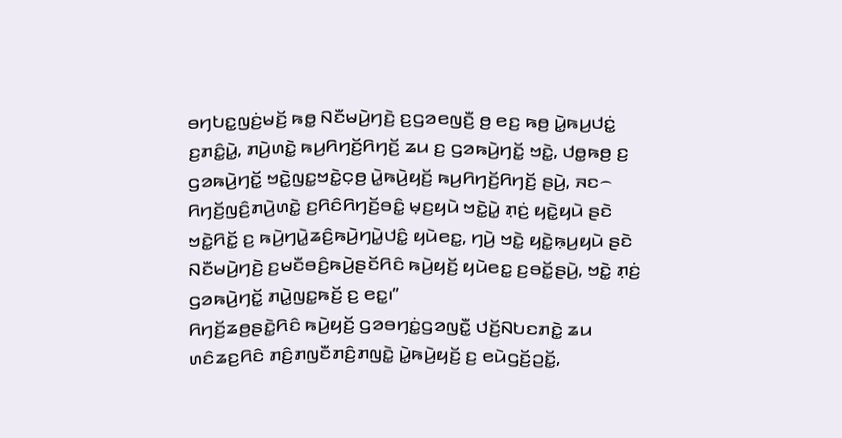ꤋꤚꤝꤢ꤭ꤜꤢꤦ꤬ꤗꤢꤩ꤬ ꤒꤥ꤭ ꤡꤢꤪꤗꤣꤧ꤬ꤚꤢꤧ꤬ ꤢ꤬ꤞꤤꤕꤜꤢꤪ꤬ ꤥ꤬ ꤕꤢ꤬ ꤒꤥ꤬ ꤣꤧ꤭ꤒꤣ꤬ꤓꤢꤦ꤭ ꤢ꤬ꤊꤢꤨ꤭ꤣꤧ꤭, ꤊꤣꤧ꤬ꤛꤢꤧ꤭ ꤒꤣ꤬ꤖꤚꤢꤩ꤬ꤖꤚꤢꤩ꤬ ꤘꤣ ꤢ꤬ ꤞꤤꤒꤣꤧ꤬ꤚꤢꤩ꤭ ꤠꤢꤧ꤭, ꤓꤥ꤭ꤒꤥ꤬ ꤢ꤬ ꤞꤤꤒꤣꤧ꤬ꤚꤢꤩ꤭ ꤠꤢꤧ꤭ꤜꤢ꤭ꤠꤢꤧ꤭ꤍ꤫ꤥ꤬ ꤣꤧ꤭ꤒꤣꤧ꤬ꤟꤢꤩ꤬ ꤒꤣ꤬ꤖꤚꤢꤩ꤬ꤖꤚꤢꤩ꤬ ꤔꤣꤧ꤬, ꤏꤢ꤮ ꤖꤚꤢꤩ꤬ꤜꤢꤨ꤬ꤊꤣꤧ꤬ꤛꤢꤧ꤭ ꤢ꤬ꤖꤢꤨꤖꤚꤢꤩ꤬ꤋꤢꤨ꤭ ꤗ꤫ꤢ꤬ꤟꤣꤧ ꤠꤢꤧ꤭ꤣꤧ꤭ ꤊ꤫ꤢꤦ꤬ ꤟꤢꤧ꤭ꤟꤣꤧ ꤔꤢꤧ ꤠꤢꤧ꤭ꤖꤢꤩ꤭ ꤢ꤬ ꤒꤣꤧ꤬ꤚꤣꤧ꤭ꤘꤢꤨ꤬ꤒꤣꤧ꤬ꤚꤣꤧ꤭ꤓꤢꤨ꤭ ꤟꤣꤧꤕꤢ꤭, ꤚꤣꤧ꤬ ꤠꤢꤧ꤭ ꤟꤢꤧ꤭ꤒ꤫ꤣ꤬ꤟꤣꤧ ꤔꤢꤧ ꤡꤢꤪꤗꤣꤧ꤬ꤚꤢꤧ꤬ ꤢ꤬ꤗꤢꤪꤋꤢꤨ꤬ꤒꤣꤧ꤬ꤔꤢꤩꤖꤢꤨ ꤒꤣꤧ꤬ꤟꤢꤩ꤬ ꤟꤣꤧꤕꤢ꤭ ꤢ꤬ꤋꤢꤩ꤭ꤔꤣꤧ꤬, ꤠꤢꤧ꤭ ꤊ꤫ꤢꤦ꤬ ꤞꤤꤒꤣꤧ꤬ꤚꤢꤩ꤭ ꤊꤣꤧ꤭ꤜꤢ꤭ꤒꤢꤩ꤬ ꤢ꤬ ꤕꤢ꤭꤯”
ꤖꤚꤢꤩ꤬ꤘꤥ꤬ꤔꤢꤧ꤭ꤖꤢꤨ ꤒꤣꤧ꤬ꤟꤢꤩ꤬ ꤞꤤꤋꤚꤢꤦ꤭ꤞꤤꤜꤢꤪ꤭ ꤓꤢꤩ꤬ꤡꤝꤢꤊꤢꤧ꤭ ꤘꤣ ꤛꤢꤨꤘꤢ꤬ꤖꤢꤨ ꤊꤢꤨ꤬ꤊꤜꤢꤪꤊꤢꤨ꤬ꤊꤜꤢꤧ꤭ ꤣꤧ꤭ꤒꤣꤧ꤬ꤟꤢꤩ꤬ ꤢ꤬ ꤕꤣꤧꤞꤢꤩ꤬ꤑꤢꤩ꤭,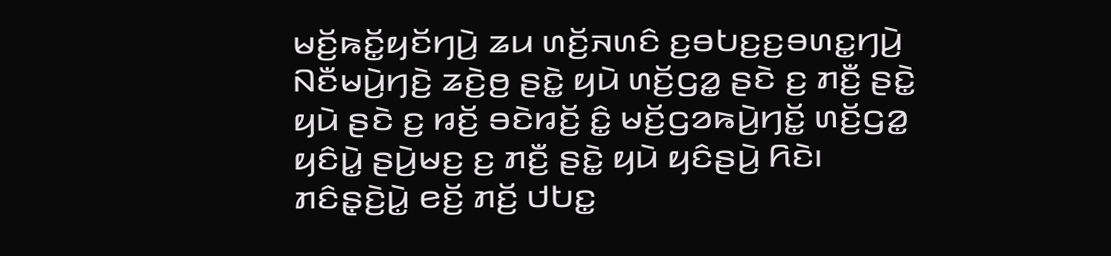ꤗꤢꤩ꤬ꤒꤢꤩ꤭ꤟꤢꤩꤚꤣꤧ꤬ ꤘꤣ ꤛꤢꤩ꤬ꤏꤛꤢꤨ ꤢ꤬ꤋꤝꤢ꤬ꤢ꤬ꤋꤛꤢ꤭ꤚꤣꤧ꤬ ꤡꤢꤪꤗꤣꤧ꤬ꤚꤢꤧ꤬ ꤘꤢꤧ꤬ꤥ꤬ ꤔꤢꤧ꤭ ꤟꤣꤧ ꤛꤢꤩ꤬ꤞꤤ꤭ ꤔꤢꤧ ꤢ꤬ ꤊꤢꤪ꤬ ꤔꤢꤧ꤭ ꤟꤣꤧ ꤔꤢꤧ ꤢ꤬ ꤙꤢꤩ꤬ ꤋꤢꤧꤙꤢꤩ꤬ ꤢꤨ꤭ ꤗꤢꤩ꤬ꤞꤤꤒꤣꤧ꤬ꤚꤢꤩ꤭ ꤛꤢꤩ꤬ꤞꤤ꤭ ꤟꤢꤨꤣꤧ꤭ ꤔꤣꤧ꤬ꤗꤢ꤬ ꤢ꤬ ꤊꤢꤪ꤬ ꤔꤢꤧ꤭ ꤟꤣꤧ ꤟꤢꤨꤔꤣꤧ꤬ ꤖꤢꤧ꤯
ꤊꤢꤨꤔ꤫ꤢꤧ꤬ꤣꤧ꤭ ꤕꤢꤩ꤬ ꤊꤢꤩ꤬ ꤓꤝꤢ꤭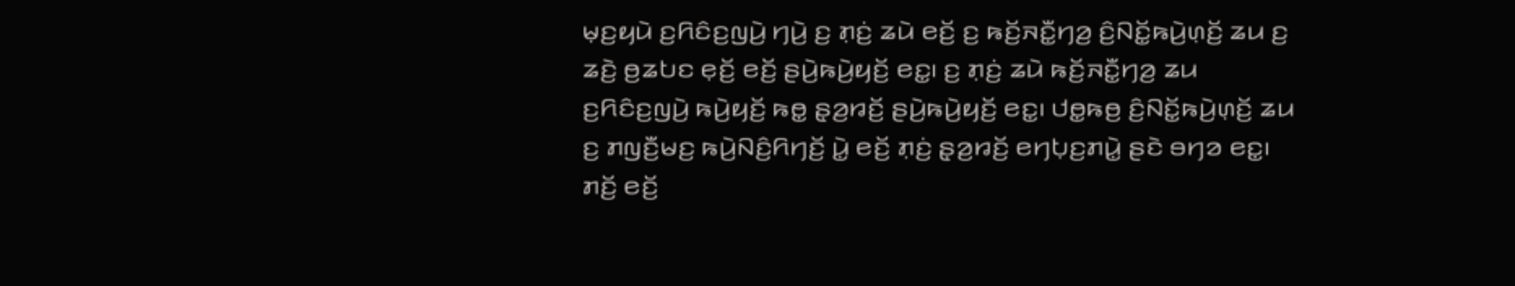ꤗ꤫ꤢ꤬ꤟꤣꤧ ꤢ꤬ꤖꤢꤨꤢ꤬ꤜꤣꤧ꤬ ꤚꤣꤧ꤬ ꤢ꤬ ꤊ꤫ꤢꤦ꤬ ꤘꤣꤧ ꤕꤢꤩ꤬ ꤢ꤬ ꤒꤢꤩ꤬ꤏꤢꤪ꤭ꤚꤤ꤬ ꤢꤨ꤬ꤡꤢꤩ꤭ꤒꤣꤧ꤬ꤛ꤫ꤢꤩ꤬ ꤘꤣ ꤢ꤬ ꤘꤢꤧ꤬ ꤥ꤬ꤘꤝꤢ ꤕ꤫ꤢꤩ꤬ ꤕꤢꤩ꤬ ꤔꤣꤧ꤬ꤒꤣꤧ꤬ꤟꤢꤩ꤬ ꤕꤢ꤭꤯ ꤢ꤬ ꤊ꤫ꤢꤦ꤬ ꤘꤣꤧ ꤒꤢꤩ꤬ꤏꤢꤪ꤭ꤚꤤ꤬ ꤘꤣ ꤢ꤬ꤖꤢꤨꤢ꤬ꤜꤣꤧ꤬ ꤒꤣꤧ꤬ꤟꤢꤩ꤬ ꤒꤥ꤭ ꤔ꤫ꤤ꤬ꤙꤢꤩ꤬ ꤔꤣꤧ꤬ꤒꤣꤧ꤬ꤟꤢꤩ꤬ ꤕꤢ꤭꤯ ꤓꤥ꤭ꤒꤥ꤬ ꤢꤨ꤬ꤡꤢꤩ꤭ꤒꤣꤧ꤬ꤛ꤫ꤢꤩ꤬ ꤘꤣ ꤢ꤬ ꤊꤜꤢꤪ꤬ꤗꤢ꤬ ꤒꤣꤧ꤬ꤡꤢꤨ꤬ꤖꤚꤢꤩ꤬ ꤣꤧ꤭ ꤕꤢꤩ꤬ ꤊ꤫ꤢꤦ꤬ ꤔ꤫ꤤ꤬ꤙꤢꤩ꤬ ꤕꤚꤝ꤫ꤢ꤬ꤊꤣꤧ꤭ ꤔꤢꤧ ꤋꤚꤤ ꤕꤢ꤭꤯ ꤊꤢꤩ꤬ ꤕꤢꤩ꤬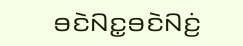ꤋꤢꤧꤡꤢ꤭ꤋꤢꤧꤡꤢꤦ꤬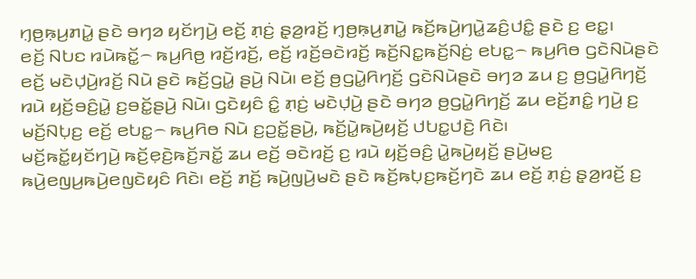ꤚ꤫ꤥ꤬ꤒ꤫ꤣ꤬ꤊꤣꤧ꤭ ꤔꤢꤧ ꤋꤚꤤ ꤟꤢꤩꤚꤣꤧ꤬ ꤕꤢꤩ꤬ ꤊ꤫ꤢꤦ꤬ ꤔ꤫ꤤ꤬ꤙꤢꤩ꤬ ꤚ꤫ꤥ꤬ꤒ꤫ꤣ꤬ꤊꤣꤧ꤭ ꤒꤢꤩ꤬ꤒꤣꤧ꤬ꤚꤣꤧ꤭ꤘꤢꤨ꤬ꤓꤢꤨ꤭ ꤔꤢꤧ ꤢ꤬ ꤕꤢ꤭꤯
ꤕꤢꤩ꤬ ꤡꤝꤢ ꤙꤣꤧꤒꤢꤩ꤭꤮ ꤒꤣ꤬ꤖꤥ꤬ ꤙꤢꤩ꤬ꤙꤢꤩ꤬, ꤕꤢꤩ꤬ ꤙꤢꤩ꤬ꤋꤢꤧꤙꤢꤩ꤬ ꤒꤢꤩ꤬ꤡꤢ꤭ꤒꤢꤩ꤬ꤡꤢꤦ꤬ ꤕꤝꤢ꤭꤮ ꤒꤣ꤬ꤖꤥ ꤞꤢꤧꤡꤣꤧꤔꤢꤧ ꤕꤢꤩ꤬ ꤗꤢꤧꤓ꤫ꤣꤧ꤬ꤙꤢꤩ꤬ ꤡꤣꤧ ꤔꤢꤧ ꤒꤢꤩ꤬ꤞꤣꤧ꤭ ꤔꤣꤧ꤬ ꤡꤣꤧ꤯ ꤕꤢꤩ꤬ ꤥ꤬ꤞꤣꤧ꤭ꤖꤚꤢꤩ꤬ ꤞꤢꤧꤡꤣꤧꤔꤢꤧ ꤋꤚꤤ ꤘꤣ ꤢ꤬ ꤥ꤬ꤞꤣꤧ꤭ꤖꤚꤢꤩ꤬ ꤙꤣꤧ ꤟꤢꤩ꤬ꤋꤢꤨ꤬ꤣꤧ꤭ ꤢ꤬ꤋꤢꤩ꤭ꤔꤣꤧ꤬ ꤡꤣꤧ꤯ ꤞꤢꤧꤟꤢꤨ ꤢꤨ꤭ ꤊ꤫ꤢꤦ꤬ ꤗꤢꤧꤓ꤫ꤣꤧ꤬ ꤔꤢꤧ ꤋꤚꤤ ꤥ꤬ꤞꤣꤧ꤭ꤖꤚꤢꤩ꤬ ꤘꤣ ꤕꤢꤩ꤬ꤊꤢꤨ꤭ ꤚꤣꤧ꤬ ꤢ꤬ ꤗꤢꤩ꤬ꤡꤝ꤫ꤢ꤬ ꤕꤢꤩ꤬ ꤕꤝꤢ꤭꤮ ꤒꤣ꤬ꤖꤥ ꤡꤣꤧ ꤢ꤬ꤑꤢꤩ꤭ꤔꤣꤧ꤬, ꤒꤢꤩ꤬ꤣꤧ꤭ꤒꤣꤧ꤬ꤟꤢꤩ꤬ ꤓꤝꤢ꤭ꤓꤢꤧ꤬ ꤖꤢꤧ꤯
ꤗꤢꤩ꤬ꤒꤢꤩ꤭ꤟꤢꤩꤚꤣꤧ꤬ ꤒꤢꤩ꤬ꤕ꤫ꤢꤧ꤬ꤒꤢꤩ꤬ꤏꤢꤩ꤭ ꤘꤣ ꤕꤢꤩ꤬ ꤋꤢꤧꤙꤢꤩ꤬ ꤢ꤬ ꤙꤣꤧ ꤟꤢꤩ꤬ꤋꤢꤨ꤬ ꤣꤧ꤭ꤒꤣꤧ꤬ꤟꤢꤩ꤬ ꤔꤣꤧ꤬ꤗꤢ꤬ ꤒꤣꤧ꤬ꤕꤜꤣ꤬ꤒꤣꤧ꤬ꤕꤜꤢꤧꤟꤢꤨ ꤖꤢꤧ꤯ ꤕꤢꤩ꤬ ꤊꤢꤩ꤬ ꤒꤣꤧ꤬ꤜꤣꤧ꤬ꤗꤢꤧ ꤔꤢꤧ ꤒꤢꤩ꤬ꤒꤝ꤫ꤢ꤬ꤒꤢꤩ꤬ꤚꤢꤧ ꤘꤣ ꤕꤢꤩ꤬ ꤊ꤫ꤢꤦ꤬ ꤔ꤫ꤤ꤬ꤙꤢꤩ꤬ ꤢ꤬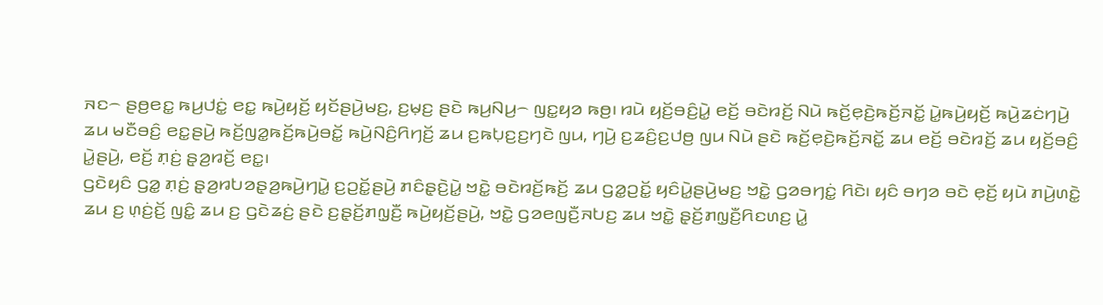ꤏꤢ꤮ ꤔꤥ꤬ꤕꤢ꤭ ꤒꤣ꤬ꤓꤢꤦ꤭ ꤕꤢ꤭ ꤒꤣꤧ꤬ꤟꤢꤩ꤬ ꤟꤢꤩꤔꤣꤧ꤬ꤗꤢ꤬, ꤢ꤬ꤗ꤫ꤢ꤬ ꤔꤢꤧ ꤒꤣ꤬ꤡꤣ꤬꤮ ꤜꤢ꤭ꤟꤤ ꤒꤥ꤬꤯ ꤙꤣꤧ ꤟꤢꤩ꤬ꤋꤢꤨ꤬ꤣꤧ꤭ ꤕꤢꤩ꤬ ꤋꤢꤧꤙꤢꤩ꤬ ꤡꤣꤧ ꤒꤢꤩ꤬ꤕ꤫ꤢꤧ꤬ꤒꤢꤩ꤬ꤏꤢꤩ꤭ ꤣꤧ꤭ꤒꤣꤧ꤬ꤟꤢꤩ꤬ ꤒꤣꤧ꤬ꤘꤢꤦꤚꤣꤧ꤬ ꤘꤣ ꤗꤢꤪꤋꤢꤨ꤬ ꤕꤢ꤭ꤔꤣꤧ꤬ ꤒꤢꤩ꤬ꤜꤤ꤭ꤒꤢꤩ꤬ꤒꤣꤧ꤬ꤋꤢꤩ꤭ ꤒꤣꤧ꤬ꤡꤢꤨ꤬ꤖꤚꤢꤩ꤬ ꤘꤣ ꤢ꤬ꤒꤝ꤫ꤢ꤬ꤢ꤬ꤚꤢꤧ ꤜꤣ, ꤚꤣꤧ꤬ ꤢ꤬ꤘꤢꤨ꤬ꤢ꤬ꤓꤥ꤬ ꤜꤣ ꤡꤣꤧ ꤔꤢꤧ ꤒꤢꤩ꤬ꤕ꤫ꤢꤧ꤬ꤒꤢꤩ꤬ꤏꤢꤩ꤭ ꤘꤣ ꤕꤢꤩ꤬ ꤋꤢꤧꤙꤢꤩ꤬ ꤘꤣ ꤟꤢꤩ꤬ꤋꤢꤨ꤬ ꤣꤧ꤭ꤔꤣꤧ꤬, ꤕꤢꤩ꤬ ꤊ꤫ꤢꤦ꤬ ꤔ꤫ꤤ꤬ꤙꤢꤩ꤬ ꤕꤢ꤭꤯
ꤞꤢꤧꤟꤢꤨ ꤞꤤ꤭ ꤊ꤫ꤢꤦ꤬ ꤔ꤫ꤤ꤬ꤙꤝꤤꤔ꤫ꤤ꤬ꤒꤣꤧ꤬ꤚꤣꤧ꤭ ꤢ꤬ꤑꤢꤩ꤭ꤔꤣꤧ꤬ ꤊꤢꤨꤔ꤫ꤢꤧ꤬ꤣꤧ꤭ ꤠꤢꤧ꤭ ꤋꤢꤧꤙꤢꤩ꤬ꤒꤢꤩ꤬ ꤘꤣ ꤞꤤ꤭ꤑꤢꤩ꤭ ꤟꤢꤨꤣꤧ꤭ꤔꤣꤧ꤬ꤗꤢ꤬ ꤠꤢꤧ꤭ ꤞꤤꤋꤚꤢꤦ꤭ ꤖꤢꤧ꤯ ꤟꤢꤨ ꤋꤚꤤ ꤋꤢꤧ ꤕ꤫ꤢꤩ꤬ ꤟꤣꤧ ꤊꤣꤧ꤬ꤛꤢꤧ꤭ ꤘꤣ ꤢ꤬ ꤛ꤫ꤢꤦ꤬ꤢꤩ꤬ ꤜꤢꤨ꤭ ꤘꤣ ꤢ꤬ ꤞꤢꤧꤘꤢꤦ꤬ ꤔꤢꤧ ꤢ꤬ꤔ꤫ꤢꤩ꤬ꤊꤜ꤫ꤢꤪ꤬ ꤒꤣꤧ꤬ꤟꤢꤩ꤬ꤔꤣꤧ꤬, ꤠꤢꤧ꤭ ꤞꤤꤕꤜꤢꤪ꤬ꤏꤝꤢ꤬ ꤘꤣ ꤠꤢꤧ꤭ ꤔ꤫ꤢꤩ꤬ꤊꤜ꤫ꤢꤪ꤬ꤖꤢꤛꤢ꤬ ꤣꤧ꤭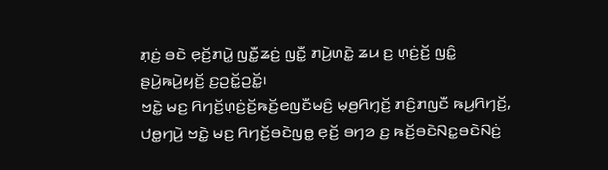ꤊ꤫ꤢꤦ꤬ ꤋꤢꤧ ꤕ꤫ꤢꤩ꤬ꤊꤣꤧ꤭ ꤜꤢꤪ꤭ꤘꤢꤦ꤬ ꤜꤢꤪ꤭ ꤊꤣꤧ꤬ꤛꤢꤧ꤭ ꤘꤣ ꤢ꤬ ꤛ꤫ꤢꤦ꤬ꤢꤩ꤬ ꤜꤢꤨ꤭ ꤔꤣꤧ꤬ꤒꤣꤧ꤬ꤟꤢꤩ꤬ ꤢ꤬ꤑꤢꤩ꤭ꤑꤢꤩ꤭꤯
ꤠꤢꤧ꤭ ꤗꤢ꤬ ꤖꤚꤢꤩ꤬ꤛ꤫ꤢꤦ꤬ꤢꤩ꤬ꤒꤢꤩ꤬ꤕꤜꤢꤪꤗꤢꤨ꤬ ꤗ꤫ꤥ꤬ꤖꤚ꤫ꤢꤩ꤬ ꤊꤢꤨ꤬ꤊꤜꤢꤪ ꤒꤣ꤬ꤖꤚꤢꤩ꤬, ꤓꤥ꤭ꤚꤣꤧ꤬ ꤠꤢꤧ꤭ ꤗꤢ꤬ ꤖꤚꤢꤩ꤬ꤋꤢꤧꤜꤥ꤭ ꤕ꤫ꤢꤩ꤬ ꤋꤚꤤ ꤢ꤬ ꤒꤢꤩ꤬ꤋꤢꤧꤡꤢ꤭ꤋꤢꤧꤡꤢꤦ꤬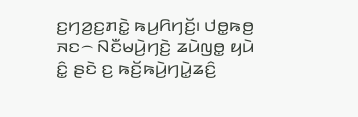ꤢ꤬ꤚꤤ꤬ꤢ꤬ꤊꤢꤧ꤭ ꤒꤣ꤬ꤖꤚꤢꤩ꤬꤯ ꤓꤥ꤭ꤒꤥ꤬ ꤏꤢ꤮ ꤡꤢꤪꤗꤣꤧ꤬ꤚꤢꤧ꤬ ꤘꤣꤧꤜꤥ꤭ ꤟꤣꤧ ꤢꤨ꤭ ꤔꤢꤧ ꤢ꤬ ꤒꤢꤩ꤬ꤒꤣꤧ꤬ꤚꤣꤧ꤭ꤘꤢꤨ꤬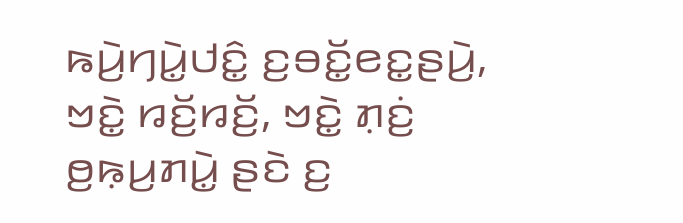ꤒꤣꤧ꤬ꤚꤣꤧ꤭ꤓꤢꤨ꤭ ꤢ꤬ꤋꤢꤩ꤭ꤕꤢ꤭ꤔꤣꤧ꤬, ꤠꤢꤧ꤭ ꤙꤢꤩ꤬ꤙꤢꤩ꤬, ꤠꤢꤧ꤭ ꤊ꤫ꤢꤦ꤬ ꤥ꤬ꤒ꤫ꤣ꤬ꤊꤣꤧ꤭ ꤔꤢꤧ ꤢ꤬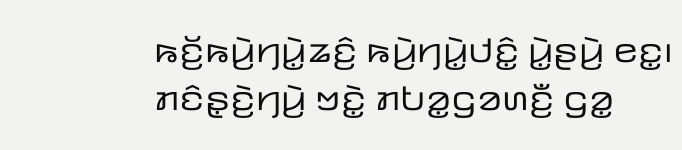ꤒꤢꤩ꤬ꤒꤣꤧ꤬ꤚꤣꤧ꤭ꤘꤢꤨ꤬ ꤒꤣꤧ꤬ꤚꤣꤧ꤭ꤓꤢꤨ꤭ ꤣꤧ꤭ꤔꤣꤧ꤬ ꤕꤢ꤭꤯ ꤊꤢꤨꤔ꤫ꤢꤧ꤬ꤚꤣꤧ꤬ ꤠꤢꤧ꤭ ꤊꤝꤤ꤭ꤞꤤꤛꤢꤪ꤬ ꤞꤤ꤭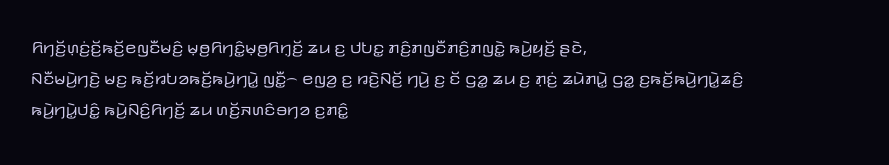ꤖꤚꤢꤩ꤬ꤛ꤫ꤢꤦ꤬ꤢꤩ꤬ꤒꤢꤩ꤬ꤕꤜꤢꤪꤗꤢꤨ꤬ ꤗ꤫ꤥ꤬ꤖꤚꤢꤨ꤭ꤗ꤫ꤥ꤬ꤖꤚ꤫ꤢꤩ꤬ ꤘꤣ ꤢ꤬ ꤓꤝꤢ꤭ ꤊꤢꤨ꤬ꤊꤜꤢꤪꤊꤢꤨ꤬ꤊꤜꤢꤧ꤭ ꤒꤣꤧ꤬ꤟꤢꤩ꤬ ꤔꤢꤧ,
ꤡꤢꤪꤗꤣꤧ꤬ꤚꤢꤧ꤬ ꤗꤢ꤬ ꤒꤢꤩ꤬ꤙꤝꤤꤒꤢꤩ꤬ꤒꤣꤧ꤬ꤚꤣꤧ꤭ ꤜꤢꤪ꤭꤮ ꤕꤜꤤ꤬ ꤢ꤬ ꤙꤢꤧ꤬ꤡꤢꤩ꤬ ꤚꤣꤧ꤬ ꤢ꤬ ꤢꤩ ꤞꤤ꤭ ꤘꤣ ꤢ꤬ ꤊ꤫ꤢꤦ꤬ ꤘꤣꤧꤊꤣꤧ꤭ ꤞꤤ꤭ ꤢ꤬ꤒꤢꤩ꤬ꤒꤣꤧ꤬ꤚꤣꤧ꤭ꤘꤢꤨ꤬ ꤒꤣꤧ꤬ꤚꤣꤧ꤭ꤓꤢꤨ꤭ ꤒꤣꤧ꤬ꤡꤢꤨ꤬ꤖꤚꤢꤩ꤬ ꤘꤣ ꤛꤢꤩ꤬ꤏꤛꤢꤨꤋꤚꤤ ꤢ꤬ꤊꤢꤨ꤭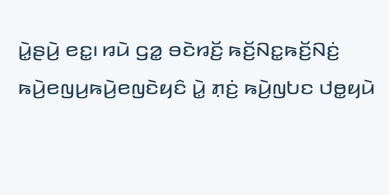ꤣꤧ꤭ꤔꤣꤧ꤬ ꤕꤢ꤭꤯ ꤙꤣꤧ ꤞꤤ꤭ ꤋꤢꤧꤙꤢꤩ꤬ ꤒꤢꤩ꤬ꤡꤢ꤭ꤒꤢꤩ꤬ꤡꤢꤦ꤬ ꤒꤣꤧ꤬ꤕꤜꤣ꤬ꤒꤣꤧ꤬ꤕꤜꤢꤧꤟꤢꤨ ꤣꤧ꤭ ꤊ꤫ꤢꤦ꤬ ꤒꤣꤧ꤬ꤜꤝꤢ ꤓꤥ꤭ꤟꤣꤧ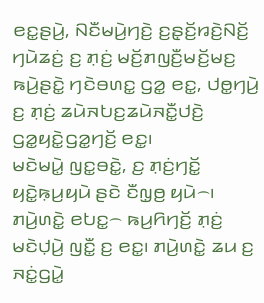ꤕꤢ꤭ꤔꤣꤧ꤬, ꤡꤢꤪꤗꤣꤧ꤬ꤚꤢꤧ꤬ ꤢ꤬ꤔ꤫ꤢꤩ꤬ꤙꤢꤧ꤬ꤡꤢꤩ꤬ ꤚꤣꤧꤘꤢꤦ꤬ ꤢ꤬ ꤊ꤫ꤢꤦ꤬ ꤗꤢꤩ꤬ꤊꤜꤢꤪ꤬ꤗꤢꤩ꤬ꤗꤢ꤬ ꤒꤣꤧ꤬ꤔꤢꤧ꤭ ꤚꤢꤧꤋꤛꤢ꤭ ꤞꤤ꤭ ꤕꤢ꤭, ꤓꤥ꤭ꤚꤣꤧ꤬ ꤢ꤬ ꤊ꤫ꤢꤦ꤬ ꤘꤣꤧꤏꤝꤢ꤬ꤘꤣꤧꤏꤢꤪ꤭ꤓꤢꤧ꤬ ꤞꤤ꤭ꤟꤢꤧ꤭ꤞꤤ꤭ꤚꤢꤩ꤬ ꤕꤢ꤭꤯
ꤗꤢꤧꤗꤣꤧ꤭ ꤜꤢ꤭ꤋꤢꤧ꤭, ꤢ꤬ ꤊ꤫ꤢꤦ꤬ꤚꤢꤩ꤭ ꤟꤢꤧ꤭ꤒ꤫ꤣ꤬ꤟꤣꤧ ꤔꤢꤧ ꤢꤪꤜ꤫ꤥ꤬ ꤟꤣꤧ꤮꤯ ꤊꤣꤧ꤬ꤛꤢꤧ꤭ ꤕꤝꤢ꤭꤮ ꤒꤣ꤬ꤖꤚꤢꤩ꤬ ꤊ꤫ꤢꤦ꤬ ꤗꤢꤧꤓ꤫ꤣꤧ꤬ ꤜꤢꤪ꤭ ꤢ꤬ ꤕꤢ꤭꤯ ꤊꤣꤧ꤬ꤛꤢꤧ꤭ ꤘꤣ ꤢ꤬ ꤏꤢꤦ꤭ꤞꤣꤧ꤭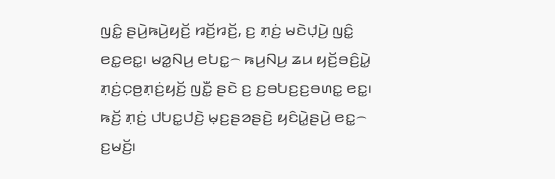ꤜꤢꤨ꤭ ꤔꤣꤧ꤬ꤒꤣꤧ꤬ꤟꤢꤩ꤬ ꤙꤢꤩ꤬ꤙꤢꤩ꤬, ꤢ꤬ ꤊ꤫ꤢꤦ꤬ ꤗꤢꤧꤓ꤫ꤣꤧ꤬ ꤜꤢꤨ꤭ ꤕꤢ꤭ꤕꤢ꤭꤯ ꤗꤤ꤭ꤡꤣ꤬ ꤕꤝꤢ꤭꤮ ꤒꤣ꤬ꤡꤣ꤬ ꤘꤣ ꤟꤢꤩ꤬ꤋꤢꤨ꤬ꤣꤧ꤭ ꤊ꤫ꤢꤦ꤬ꤍ꤫ꤥ꤬ꤊ꤫ꤢꤦ꤬ꤟꤢꤩ꤬ ꤜꤢꤪ꤭ ꤔꤢꤧ ꤢ꤬ ꤢ꤬ꤋꤝꤢ꤬ꤢ꤬ꤋꤛꤢ꤭ ꤕꤢ꤭꤯ ꤒꤢꤩ꤬ ꤊ꤫ꤢꤦ꤬ ꤓꤝꤢ꤭ꤓꤢꤧ꤬ ꤗ꤫ꤢ꤬ꤔꤤꤔꤢꤧ꤬ ꤟꤢꤨꤣꤧ꤭ꤔꤣꤧ꤬ ꤕꤢ꤭꤮ ꤢ꤬ꤗꤢꤩ꤬꤯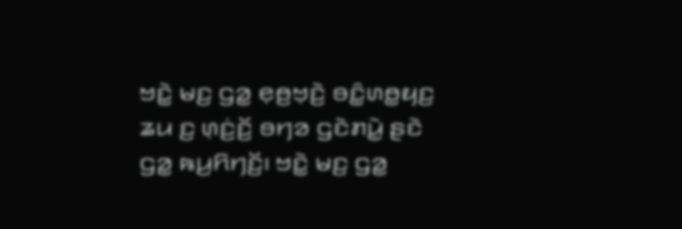ꤠꤢꤧ꤭ ꤗꤢ꤬ ꤞꤤ꤭ ꤕ꤫ꤥ꤬ꤠ꤫ꤢꤧ꤬ ꤋꤢꤨ꤭ꤛꤥ꤭ꤟꤢ꤬ ꤘꤣ ꤢ꤬ ꤛ꤫ꤢꤦ꤬ꤢꤩ꤬ ꤋꤚꤤ ꤞꤢꤧꤊꤣꤧ꤭ ꤔꤢꤧ ꤞꤤ꤭ ꤒꤣ꤬ꤖꤚꤢꤩ꤬꤯ ꤠꤢꤧ꤭ ꤗꤢ꤬ ꤞꤤ꤭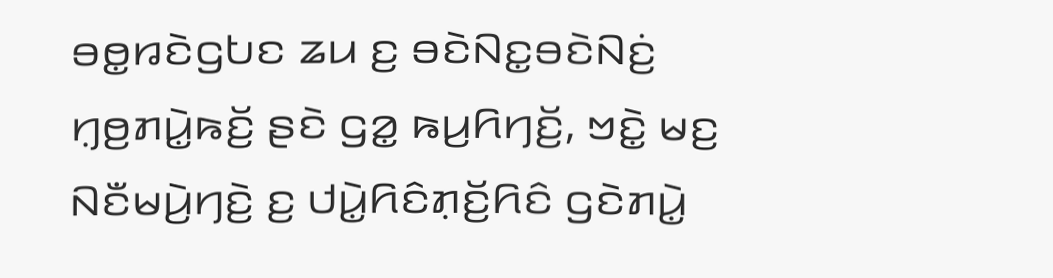ꤋꤥ꤭ꤙꤢꤧꤞꤝꤢ ꤘꤣ ꤢ꤬ ꤋꤢꤧꤡꤢ꤭ꤋꤢꤧꤡꤢꤦ꤬ ꤚ꤫ꤥ꤬ꤊꤣꤧ꤭ꤒꤢꤩ꤬ ꤔꤢꤧ ꤞꤤ꤭ ꤒꤣ꤬ꤖꤚꤢꤩ꤬, ꤠꤢꤧ꤭ ꤗꤢ꤬ ꤡꤢꤪꤗꤣꤧ꤬ꤚꤢꤧ꤬ ꤢ꤬ ꤓꤣꤧ꤭ꤖꤢꤨꤊ꤫ꤢꤩ꤬ꤖꤢꤨ ꤞꤢꤧꤊꤣꤧ꤭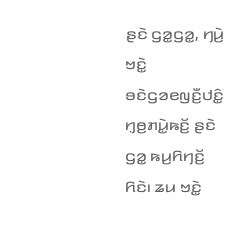ꤔꤢꤧ ꤞꤤ꤭ꤞꤤ꤭, ꤚꤣꤧ꤬ ꤠꤢꤧ꤭ ꤋꤢꤧꤞꤤꤕꤜꤢꤪ꤬ꤓꤢꤨ꤭ ꤚ꤫ꤥ꤬ꤊꤣꤧ꤭ꤒꤢꤩ꤬ ꤔꤢꤧ ꤞꤤ꤭ ꤒꤣ꤬ꤖꤚꤢꤩ꤬ ꤖꤢꤧ꤯ ꤘꤣ ꤠꤢꤧ꤭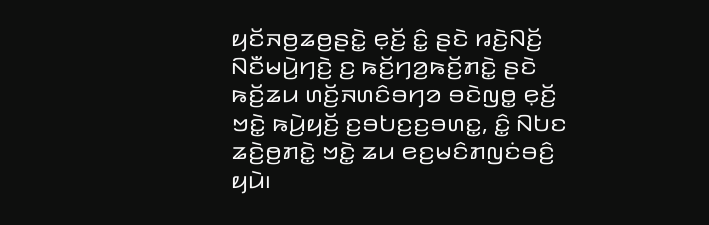ꤟꤢꤩꤏꤥ꤬ꤘꤥ꤬ꤔꤢꤧ꤭ ꤕ꤫ꤢꤩ꤬ ꤢꤨ꤭ ꤔꤢꤧ ꤙꤢꤧ꤬ꤡꤢꤩ꤬ ꤡꤢꤪꤗꤣꤧ꤬ꤚꤢꤧ꤬ ꤢ꤬ ꤒꤢꤩ꤬ꤚꤤ꤬ꤒꤢꤩ꤬ꤊꤢꤧ꤭ ꤔꤢꤧ ꤒꤢꤩ꤬ꤘꤣ ꤛꤢꤩ꤬ꤏꤛꤢꤨꤋꤚꤤ ꤋꤢꤧꤜꤥ꤭ ꤕ꤫ꤢꤩ꤬ ꤠꤢꤧ꤭ ꤒꤣꤧ꤬ꤟꤢꤩ꤬ ꤢ꤬ꤋꤝꤢ꤬ꤢ꤬ꤋꤛꤢ꤭, ꤢꤨ꤭ ꤡꤝꤢ ꤘꤢꤧ꤬ꤥ꤬ꤊꤢꤧ꤭ ꤠꤢꤧ꤭ ꤘꤣ ꤕꤢ꤬ꤗꤢꤨꤊꤜꤢꤦꤋꤢꤨ꤬ ꤟꤣꤧ꤯